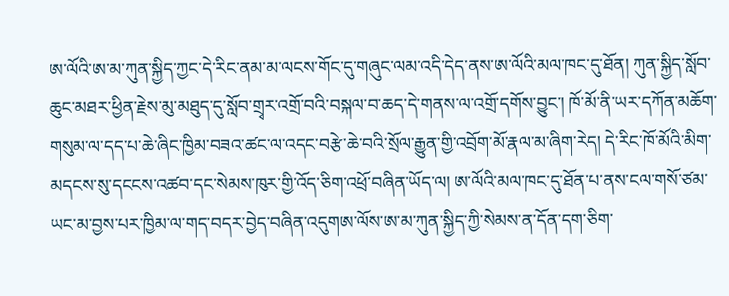ཨ་ལོའི་ཨ་མ་ཀུན་སྐྱིད་ཀྱང་དེ་རིང་ནམ་མ་ལངས་གོང་དུ་གཞུང་ལམ་འདི་དེད་ནས་ཨ་ལོའི་མལ་ཁང་དུ་ཐོན། ཀུན་སྐྱིད་སློབ་ཆུང་མཐར་ཕྱིན་རྗེས་མུ་མཐུད་དུ་སློབ་གྲྭར་འགྲོ་བའི་བསྐལ་བ་ཆད་དེ་གནས་ལ་འགྲོ་དགོས་བྱུང་། ཁོ་མོ་ནི་ཡར་དཀོན་མཆོག་གསུམ་ལ་དད་པ་ཆེ་ཞིང་ཁྱིམ་བཟའ་ཚང་ལ་འདང་བརྩེ་ཆེ་བའི་སྲོལ་རྒྱུན་གྱི་འབྲོག་མོ་རྣལ་མ་ཞིག་རེད། དེ་རིང་ཁོ་མོའི་མིག་མདངས་སུ་དངངས་འཚབ་དང་སེམས་ཁུར་གྱི་འོད་ཅིག་འཕྲོ་བཞིན་ཡོད་ལ། ཨ་ལོའི་མལ་ཁང་དུ་ཐོན་པ་ནས་ངལ་གསོ་ཙམ་ཡང་མ་བྱས་པར་ཁྱིམ་ལ་གད་བདར་བྱེད་བཞིན་འདུགཨ་ལོས་ཨ་མ་ཀུན་སྐྱིད་ཀྱི་སེམས་ན་དོན་དག་ཅིག་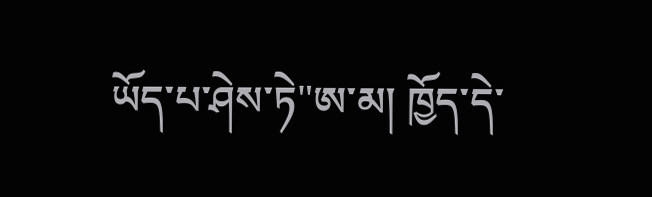ཡོད་པ་ཤེས་ཏེ"ཨ་མ། ཁྱོད་དེ་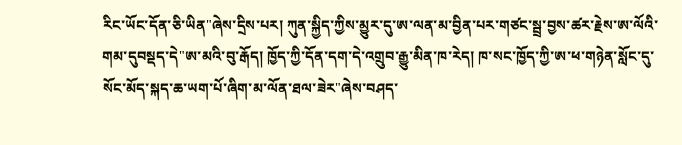རིང་ཡོང་དོན་ཅི་ཡིན"ཞེས་དྲིས་པར། ཀུན་སྐྱིད་ཀྱིས་མྱུར་དུ་ཨ་ལན་མ་བྱིན་པར་གཙང་སྦྲ་བྱས་ཚར་རྗེས་ཨ་ལོའི་གམ་དུབསྡད་དེ"ཨ་མའི་བུ་རྒོད། ཁྱོད་ཀྱི་དོན་དག་དེ་འགྲུབ་རྒྱུ་མིན་ཁ་རེད། ཁ་སང་ཁྱོད་ཀྱི་ཨ་ཕ་གཉེན་སློང་དུ་སོང་མོད་སྐད་ཆ་ཡག་པོ་ཞིག་མ་ལོན་ཐལ་ཟེར"ཞེས་བཤད་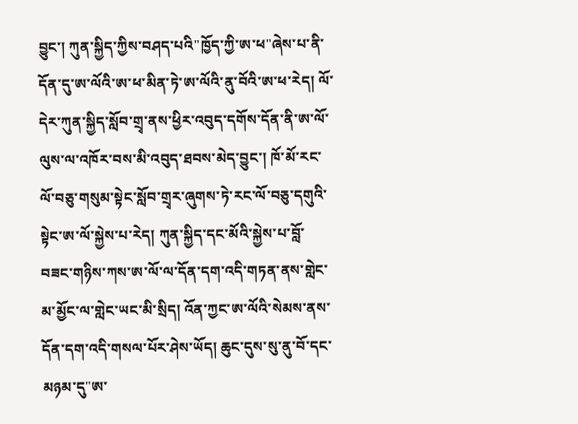བྱུང་། ཀུན་སྐྱིད་ཀྱིས་བཤད་པའི"ཁྱོད་ཀྱི་ཨ་ཕ"ཞེས་པ་ནི་དོན་དུ་ཨ་ལོའི་ཨ་ཕ་མིན་ཏེ་ཨ་ལོའི་ནུ་བོའི་ཨ་ཕ་རེད། ལོ་དེར་ཀུན་སྐྱིད་སློབ་གྲྭ་ནས་ཕྱིར་འབུད་དགོས་དོན་ནི་ཨ་ལོ་ལུས་ལ་འཁོར་བས་མི་འབུད་ཐབས་མེད་བྱུང་། ཁོ་མོ་རང་ལོ་བཅུ་གསུམ་སྟེང་སློབ་གྲྭར་ཞུགས་ཏེ་རང་ལོ་བཅུ་དགུའི་སྟེང་ཨ་ལོ་སྐྱེས་པ་རེད། ཀུན་སྐྱིད་དང་མོའི་སྐྱེས་པ་བློ་བཟང་གཉིས་ཀས་ཨ་ལོ་ལ་དོན་དག་འདི་གཏན་ནས་གླེང་མ་མྱོང་ལ་གླེང་ཡང་མི་སྲིད། འོན་ཀྱང་ཨ་ལོའི་སེམས་ནས་དོན་དག་འདི་གསལ་པོར་ཤེས་ཡོད། ཆུང་དུས་སུ་ནུ་བོ་དང་མཉམ་དུ"ཨ་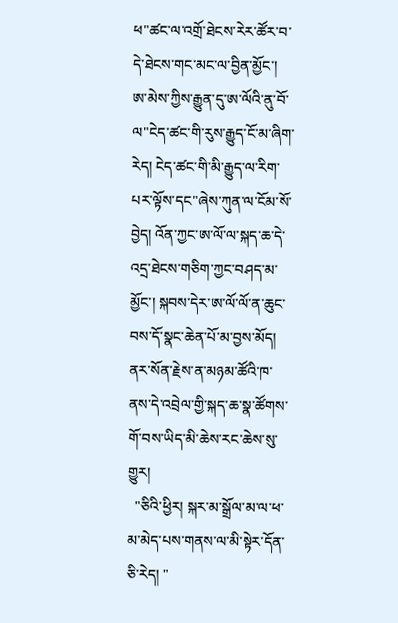ཕ"ཚང་ལ་འགྲོ་ཐེངས་རེར་ཚོར་བ་དེ་ཐེངས་གང་མང་ལ་བྱིན་མྱོང་། ཨ་མེས་ཀྱིས་རྒྱུན་དུ་ཨ་ལོའི་ནུ་བོ་ལ"ངེད་ཚང་གི་རུས་རྒྱུད་ངོ་མ་ཞིག་རེད། ངེད་ཚང་གི་མི་རྒྱུད་ལ་རིག་པར་ལྟོས་དང"ཞེས་ཀུན་ལ་ངོམ་སོ་བྱེད། འོན་ཀྱང་ཨ་ལོ་ལ་སྐད་ཆ་དེ་འདྲ་ཐེངས་གཅིག་ཀྱང་བཤད་མ་མྱོང་། སྐབས་དེར་ཨ་ལོ་ལོ་ན་ཆུང་བས་དོ་སྣང་ཆེན་པོ་མ་བྱས་མོད། ནར་སོན་རྗེས་ན་མཉམ་ཚོའི་ཁ་ནས་དེ་འབྲེལ་གྱི་སྐད་ཆ་སྣ་ཚོགས་གོ་བས་ཡིད་མི་ཆེས་རང་ཆེས་སུ་གྱུར།
  "ཅིའི་ཕྱིར། སྐར་མ་སྒྲོལ་མ་ལ་ཕ་མ་མེད་པས་གནས་ལ་མི་སྟེར་དོན་ཅི་རེད། "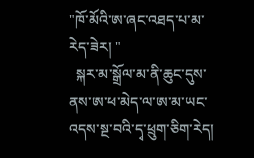"ཁོ་མོའི་ཨ་ཞང་འཐད་པ་མ་རེད་ཟེར། "
  སྐར་མ་སྒྲོལ་མ་ནི་ཆུང་དུས་ནས་ཨ་ཕ་མེད་ལ་ཨ་མ་ཡང་འདས་སྔ་བའི་དྭ་ཕྲུག་ཅིག་རེད།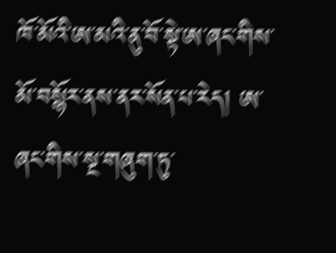ཁོ་མོའི་ཨ་མའི་ནུ་བོ་སྟེ་ཨ་ཞང་གིས་མོ་བསྙོར་ནས་ནར་སོན་པ་རེད། ཨ་ཞང་གིས་སྔ་གཞུག་ཏུ་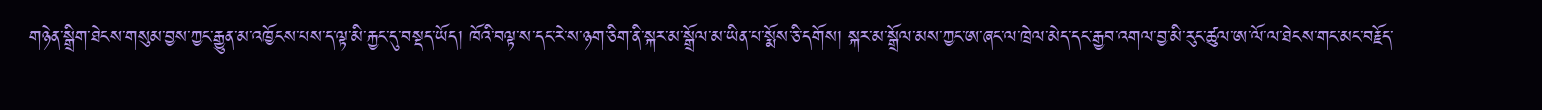གཉེན་སྒྲིག་ཐེངས་གསུམ་བྱས་ཀྱང་རྒྱུན་མ་འཁྱོངས་པས་ད་ལྟ་མི་རྐྱང་དུ་བསྡད་ཡོད། ཁོའི་བལྟ་ས་དང་རེ་ས་ཉག་ཅིག་ནི་སྐར་མ་སྒྲོལ་མ་ཡིན་པ་སྨོས་ཅི་དགོས། སྐར་མ་སྒྲོལ་མས་ཀྱང་ཨ་ཞང་ལ་ཁྲེལ་མེད་དང་རྒྱབ་འགལ་བྱ་མི་རུང་ཚུལ་ཨ་ལོ་ལ་ཐེངས་གང་མང་བརྗོད་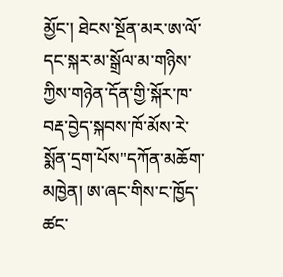མྱོང་། ཐེངས་སྔོན་མར་ཨ་ལོ་དང་སྐར་མ་སྒྲོལ་མ་གཉིས་ཀྱིས་གཉེན་དོན་གྱི་སྐོར་ཁ་བརྡ་བྱེད་སྐབས་ཁོ་མོས་རེ་སྨོན་དྲག་པོས"དཀོན་མཆོག་མཁྱེན། ཨ་ཞང་གིས་ང་ཁྱོད་ཚང་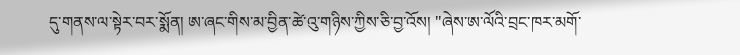དུ་གནས་ལ་སྟེར་བར་སྨོན། ཨ་ཞང་གིས་མ་བྱིན་ཚེ་འུ་གཉིས་ཀྱིས་ཅི་བྱ་འོས། "ཞེས་ཨ་ལོའི་བྲང་ཁར་མགོ་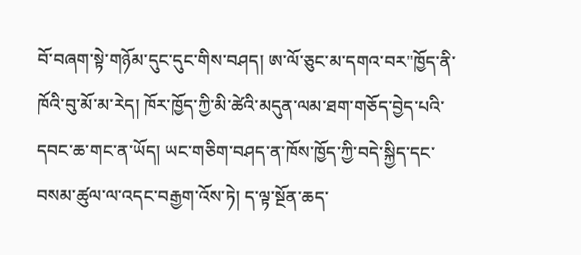བོ་བཞག་སྟེ་གཉོམ་དུང་དུང་གིས་བཤད། ཨ་ལོ་ཅུང་མ་དགའ་བར"ཁྱོད་ནི་ཁོའི་བུ་མོ་མ་རེད། ཁོར་ཁྱོད་ཀྱི་མི་ཚེའི་མདུན་ལམ་ཐག་གཅོད་བྱེད་པའི་དབང་ཆ་གང་ན་ཡོད། ཡང་གཅིག་བཤད་ན་ཁོས་ཁྱོད་ཀྱི་བདེ་སྐྱིད་དང་བསམ་ཚུལ་ལ་འདང་བརྒྱག་འོས་ཏེ། ད་ལྟ་སྔོན་ཆད་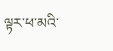ལྟར་ཕ་མའི་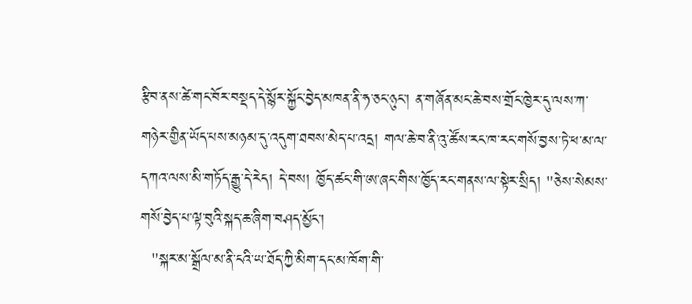རྩིབ་ནས་ཚེ་གང་བོར་བསྡད་དེ་སྙོར་སྐྱོང་བྱེད་མཁན་ནི་ཧ་ཅང་ཉུང་། ན་གཞོན་མང་ཆེ་བས་གྲོང་ཁྱེར་དུ་ལས་ཀ་གཉེར་གྱིན་ཡོད་པས་མཉམ་དུ་འདུག་ཐབས་མེད་པ་འདྲ། གལ་ཆེ་བ་ནི་འུ་ཚོས་རང་ཁ་རང་གསོ་བྱས་ཏེ་ཕ་མ་ལ་དཀའ་ལས་མི་གཏོད་རྒྱུ་དེ་རེད། དེ་བས། ཁྱོད་ཚང་གི་ཨ་ཞང་གིས་ཁྱོད་རང་གནས་ལ་སྟེར་སྲིད། "ཅེས་སེམས་གསོ་བྱེད་པ་ལྟ་བུའི་སྐད་ཆ་ཞིག་བཤད་མྱོང་།
  "སྐར་མ་སྒྲོལ་མ་ནི་ངའི་ཡ་ཐོད་ཀྱི་མིག་དང་མ་ཁོག་གི་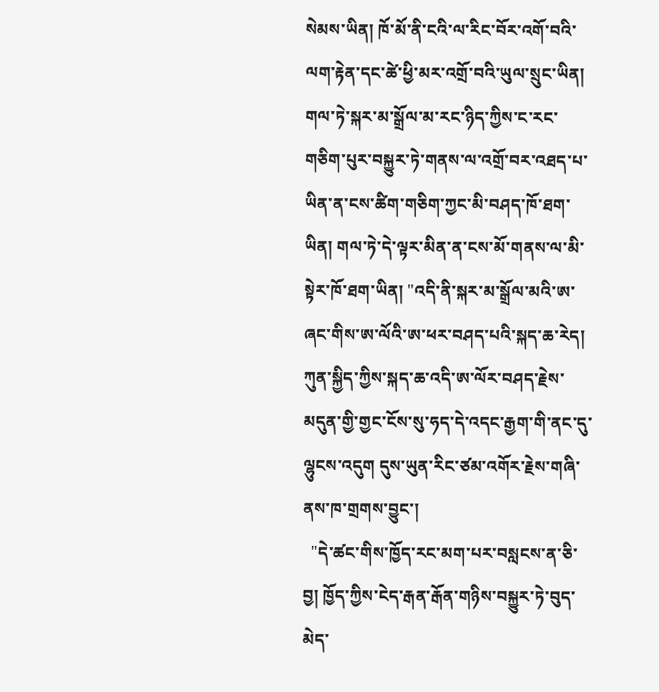སེམས་ཡིན། ཁོ་མོ་ནི་ངའི་ལ་རིང་བོར་འགོ་བའི་ལག་རྟེན་དང་ཚེ་ཕྱི་མར་འགྲོ་བའི་ཡུལ་སྲུང་ཡིན། གལ་ཏེ་སྐར་མ་སྒྲོལ་མ་རང་ཉིད་ཀྱིས་ང་རང་གཅིག་པུར་བསྐྱུར་ཏེ་གནས་ལ་འགྲོ་བར་འཐད་པ་ཡིན་ན་ངས་ཚིག་གཅིག་ཀྱང་མི་བཤད་ཁོ་ཐག་ཡིན། གལ་ཏེ་དེ་ལྟར་མིན་ན་ངས་མོ་གནས་ལ་མི་སྟེར་ཁོ་ཐག་ཡིན། "འདི་ནི་སྐར་མ་སྒྲོལ་མའི་ཨ་ཞང་གིས་ཨ་ལོའི་ཨ་ཕར་བཤད་པའི་སྐད་ཆ་རེད། ཀུན་སྐྱིད་ཀྱིས་སྐད་ཆ་འདི་ཨ་ལོར་བཤད་རྗེས་མདུན་གྱི་གྱང་ངོས་སུ་ཧད་དེ་འདང་རྒྱག་གི་ནང་དུ་ལྷུངས་འདུག དུས་ཡུན་རིང་ཙམ་འགོར་རྗེས་གཞི་ནས་ཁ་གྲགས་བྱུང་།
  "དེ་ཚང་གིས་ཁྱོད་རང་མག་པར་བསླངས་ན་ཅི་བྱ། ཁྱོད་ཀྱིས་ངེད་རྒན་རྒོན་གཉིས་བསྐྱུར་ཏེ་བུད་མེད་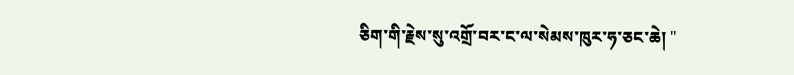ཅིག་གི་རྗེས་སུ་འགྲོ་བར་ང་ལ་སེམས་ཁུར་ཧ་ཅང་ཆེ། "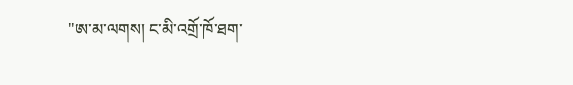"ཨ་མ་ལགས། ང་མི་འགྲོ་ཁོ་ཐག་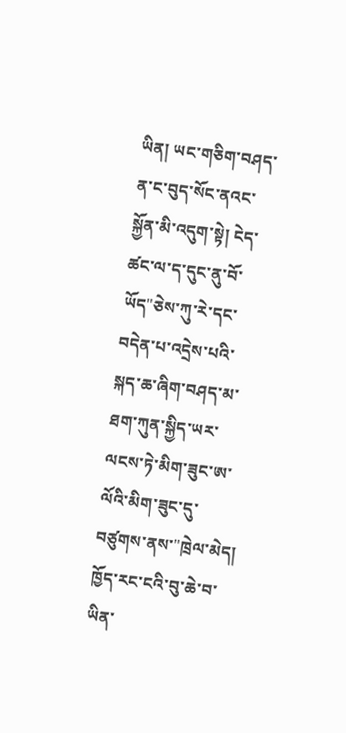ཡིན། ཡང་གཅིག་བཤད་ན་ང་བུད་སོང་ནའང་སྐྱོན་མི་འདུག་སྟེ། ངེད་ཚང་ལ་ད་དུང་ནུ་བོ་ཡོད"ཅེས་ཀུ་རེ་དང་བདེན་པ་འདྲེས་པའི་སྐད་ཆ་ཞིག་བཤད་མ་ཐག་ཀུན་སྐྱིད་ཡར་ལངས་ཏེ་མིག་ཟུང་ཨ་ལོའི་མིག་ཟུང་དུ་བཙུགས་ནས་"ཁྲེལ་མེད། ཁྱོད་རང་ངའི་བུ་ཆེ་བ་ཡིན་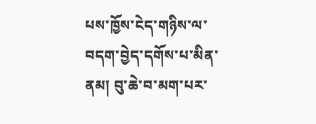པས་ཁྱོས་ངེད་གཉིས་ལ་བདག་བྱེད་དགོས་པ་མིན་ནམ། བུ་ཆེ་བ་མག་པར་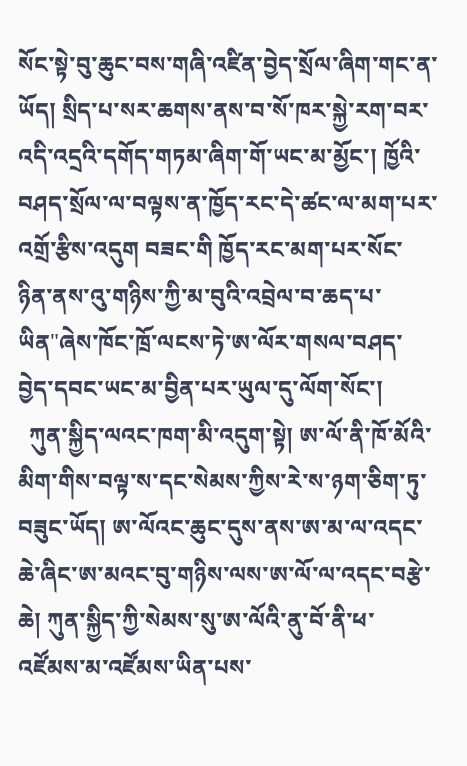སོང་སྟེ་བུ་ཆུང་བས་གཞི་འཛིན་བྱེད་སྲོལ་ཞིག་གང་ན་ཡོད། སྲིད་པ་སར་ཆགས་ནས་བ་སོ་ཁར་སྐྱེ་རག་བར་འདི་འདྲའི་དགོད་གཏམ་ཞིག་གོ་ཡང་མ་མྱོང་། ཁྱོའི་བཤད་སྲོལ་ལ་བལྟས་ན་ཁྱོད་རང་དེ་ཚང་ལ་མག་པར་འགྲོ་རྩིས་འདུག བཟང་གི ཁྱོད་རང་མག་པར་སོང་ཉིན་ནས་འུ་གཉིས་ཀྱི་མ་བུའི་འབྲེལ་བ་ཆད་པ་ཡིན"ཞེས་ཁོང་ཁྲོ་ལངས་ཏེ་ཨ་ལོར་གསལ་བཤད་བྱེད་དབང་ཡང་མ་བྱིན་པར་ཡུལ་དུ་ལོག་སོང་།
  ཀུན་སྐྱིད་ལའང་ཁག་མི་འདུག་སྟེ། ཨ་ལོ་ནི་ཁོ་མོའི་མིག་གིས་བལྟ་ས་དང་སེམས་ཀྱིས་རེ་ས་ཉག་ཅིག་ཏུ་བཟུང་ཡོད། ཨ་ལོའང་ཆུང་དུས་ནས་ཨ་མ་ལ་འདང་ཆེ་ཞིང་ཨ་མའང་བུ་གཉིས་ལས་ཨ་ལོ་ལ་འདང་བརྩེ་ཆེ། ཀུན་སྐྱིད་ཀྱི་སེམས་སུ་ཨ་ལོའི་ནུ་བོ་ནི་ཕ་འཛོམས་མ་འཛོམས་ཡིན་པས་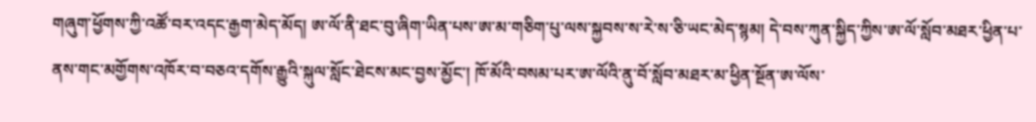གཞུག་ཕྱོགས་ཀྱི་འཚོ་བར་འདང་རྒྱག་མེད་མོད། ཨ་ལོ་ནི་ཐང་བུ་ཞིག་ཡིན་པས་ཨ་མ་གཅིག་པུ་ལས་སྐྱབས་ས་རེ་ས་ཅི་ཡང་མེད་སྙམ། དེ་བས་ཀུན་སྐྱིད་ཀྱིས་ཨ་ལོ་སློབ་མཐར་ཕྱིན་པ་ནས་གང་མགྱོགས་འཁོར་བ་བཅའ་དགོས་རྒྱུའི་སྐུལ་སློང་ཐེངས་མང་བྱས་མྱོང་། ཁོ་མོའི་བསམ་པར་ཨ་ལོའི་ནུ་བོ་སློབ་མཐར་མ་ཕྱིན་སྔོན་ཨ་ལོས་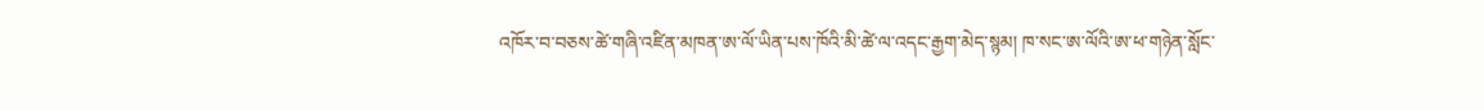འཁོར་བ་བཅས་ཚེ་གཞི་འཛིན་མཁན་ཨ་ལོ་ཡིན་པས་ཁོའི་མི་ཚེ་ལ་འདང་རྒྱག་མེད་སྙམ། ཁ་སང་ཨ་ལོའི་ཨ་ཕ་གཉེན་སློང་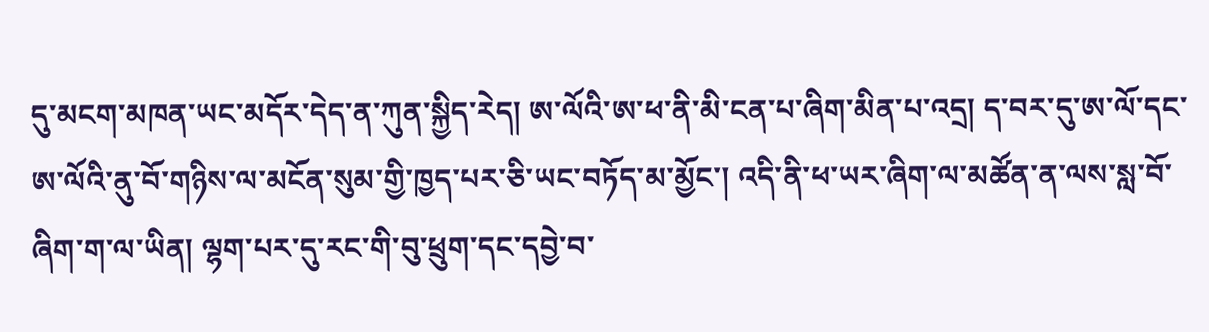དུ་མངག་མཁན་ཡང་མདོར་དེད་ན་ཀུན་སྐྱིད་རེད། ཨ་ལོའི་ཨ་ཕ་ནི་མི་ངན་པ་ཞིག་མིན་པ་འདྲ། ད་བར་དུ་ཨ་ལོ་དང་ཨ་ལོའི་ནུ་བོ་གཉིས་ལ་མངོན་སུམ་གྱི་ཁྱད་པར་ཅི་ཡང་བཏོད་མ་མྱོང་། འདི་ནི་ཕ་ཡར་ཞིག་ལ་མཚོན་ན་ལས་སླ་བོ་ཞིག་ག་ལ་ཡིན། ལྷག་པར་དུ་རང་གི་བུ་ཕྲུག་དང་དབྱེ་བ་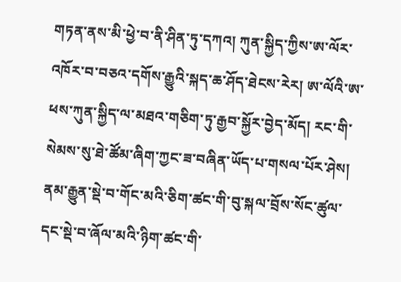གཏན་ནས་མི་ཕྱེ་བ་ནི་ཤིན་ཏུ་དཀའ། ཀུན་སྐྱིད་ཀྱིས་ཨ་ལོར་འཁོར་བ་བཅའ་དགོས་རྒྱུའི་སྐད་ཆ་ཤོད་ཐེངས་རེར། ཨ་ལོའི་ཨ་ཕས་ཀུན་སྐྱིད་ལ་མཐའ་གཅིག་ཏུ་རྒྱབ་སྐྱོར་བྱེད་མོད། རང་གི་སེམས་སུ་ཐེ་ཚོམ་ཞིག་ཀྱང་ཟ་བཞིན་ཡོད་པ་གསལ་པོར་ཤེས། ནམ་རྒྱུན་སྡེ་བ་གོང་མའི་ཅིག་ཚང་གི་བུ་སྐལ་བྲོས་སོང་ཚུལ་དང་སྡེ་བ་ཞོལ་མའི་ཉིག་ཚང་གི་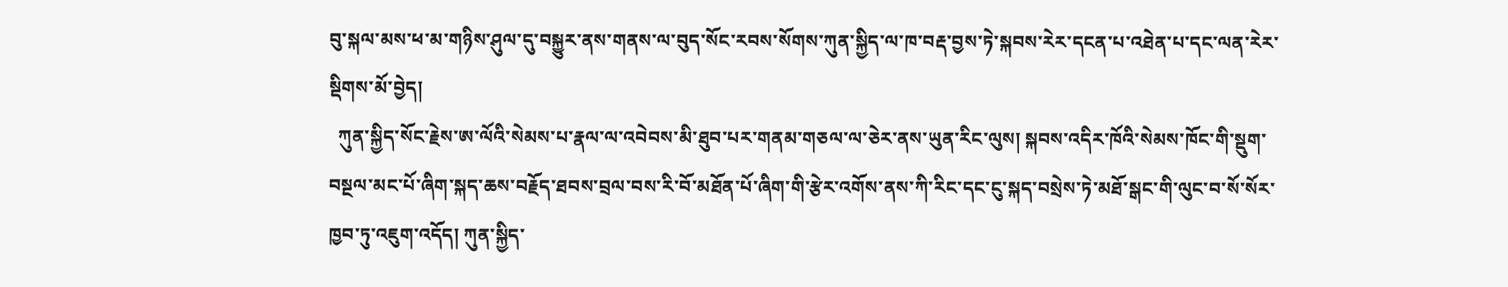བུ་སྐལ་མས་ཕ་མ་གཉིས་ཤུལ་དུ་བསྐྱུར་ནས་གནས་ལ་བུད་སོང་རབས་སོགས་ཀུན་སྐྱིད་ལ་ཁ་བརྡ་བྱས་ཏེ་སྐབས་རེར་དངན་པ་འཐེན་པ་དང་ལན་རེར་སྡིགས་མོ་བྱེད།
  ཀུན་སྐྱིད་སོང་རྗེས་ཨ་ལོའི་སེམས་པ་རྣལ་ལ་འབེབས་མི་ཐུབ་པར་གནམ་གཅལ་ལ་ཅེར་ནས་ཡུན་རིང་ལུས། སྐབས་འདིར་ཁོའི་སེམས་ཁོང་གི་སྡུག་བསྔལ་མང་པོ་ཞིག་སྐད་ཆས་བརྗོད་ཐབས་བྲལ་བས་རི་བོ་མཐོན་པོ་ཞིག་གི་རྩེར་འགོས་ནས་ཀི་རིང་དང་ངུ་སྐད་བསྲེས་ཏེ་མཐོ་སྒང་གི་ལུང་བ་སོ་སོར་ཁྱབ་ཏུ་འཇུག་འདོད། ཀུན་སྐྱིད་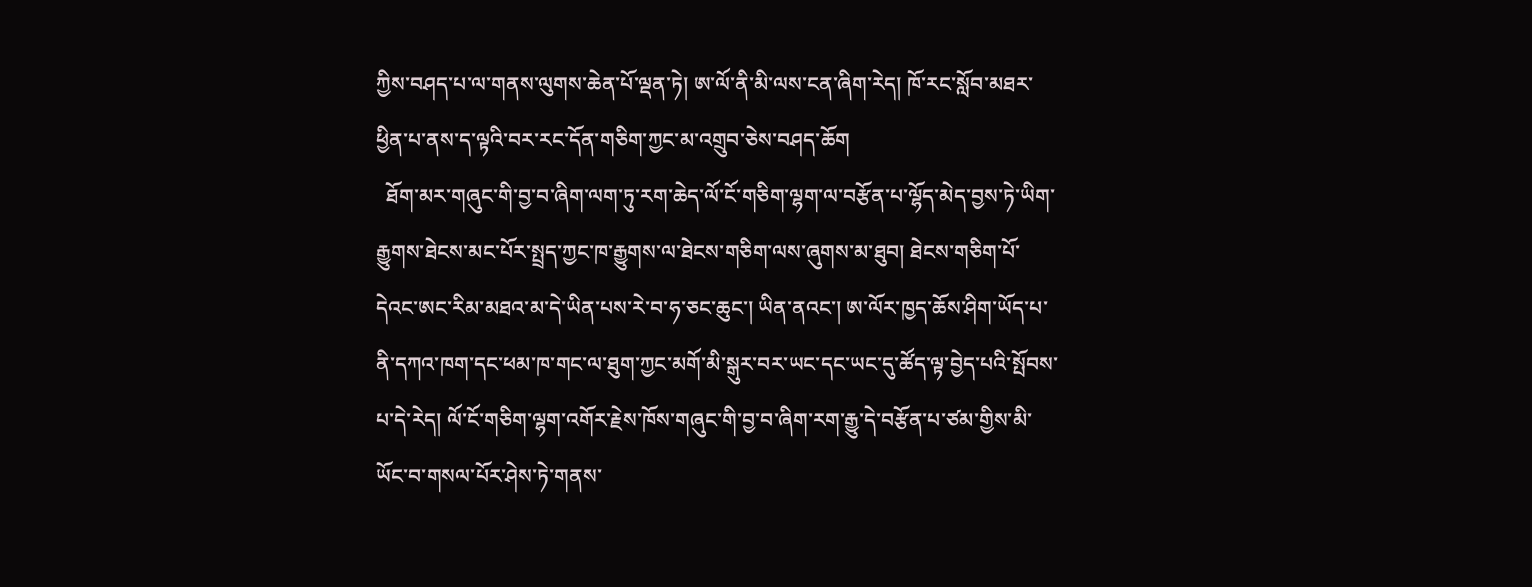ཀྱིས་བཤད་པ་ལ་གནས་ལུགས་ཆེན་པོ་ལྡན་ཏེ། ཨ་ལོ་ནི་མི་ལས་ངན་ཞིག་རེད། ཁོ་རང་སློབ་མཐར་ཕྱིན་པ་ནས་ད་ལྟའི་བར་རང་དོན་གཅིག་ཀྱང་མ་འགྲུབ་ཅེས་བཤད་ཆོག
  ཐོག་མར་གཞུང་གི་བྱ་བ་ཞིག་ལག་ཏུ་རག་ཆེད་ལོ་ངོ་གཅིག་ལྷག་ལ་བརྩོན་པ་ལྷོད་མེད་བྱས་ཏེ་ཡིག་རྒྱུགས་ཐེངས་མང་པོར་སྤྲད་ཀྱང་ཁ་རྒྱུགས་ལ་ཐེངས་གཅིག་ལས་ཞུགས་མ་ཐུབ། ཐེངས་གཅིག་པོ་དེའང་ཨང་རིམ་མཐའ་མ་དེ་ཡིན་པས་རེ་བ་ཧ་ཅང་ཆུང་། ཡིན་ནའང་། ཨ་ལོར་ཁྱད་ཆོས་ཤིག་ཡོད་པ་ནི་དཀའ་ཁག་དང་ཕམ་ཁ་གང་ལ་ཐུག་ཀྱང་མགོ་མི་སྒུར་བར་ཡང་དང་ཡང་དུ་ཚོད་ལྟ་བྱེད་པའི་སྤོབས་པ་དེ་རེད། ལོ་ངོ་གཅིག་ལྷག་འགོར་རྗེས་ཁོས་གཞུང་གི་བྱ་བ་ཞིག་རག་རྒྱུ་དེ་བརྩོན་པ་ཙམ་གྱིས་མི་ཡོང་བ་གསལ་པོར་ཤེས་ཏེ་གནས་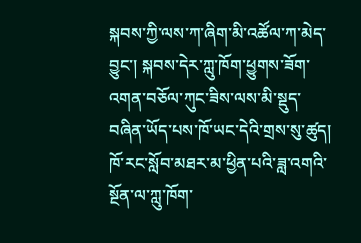སྐབས་ཀྱི་ལས་ཀ་ཞིག་མི་འཚོལ་ཀ་མེད་བྱུང་། སྐབས་དེར་ཀླུ་ཁོག་ཕྱུགས་ཟོག་འགན་བཅོལ་ཀུང་ཟིས་ལས་མི་སྡུད་བཞིན་ཡོད་པས་ཁོ་ཡང་དེའི་གྲས་སུ་ཚུད། ཁོ་རང་སློབ་མཐར་མ་ཕྱིན་པའི་ཟླ་འགའི་སྔོན་ལ་ཀླུ་ཁོག་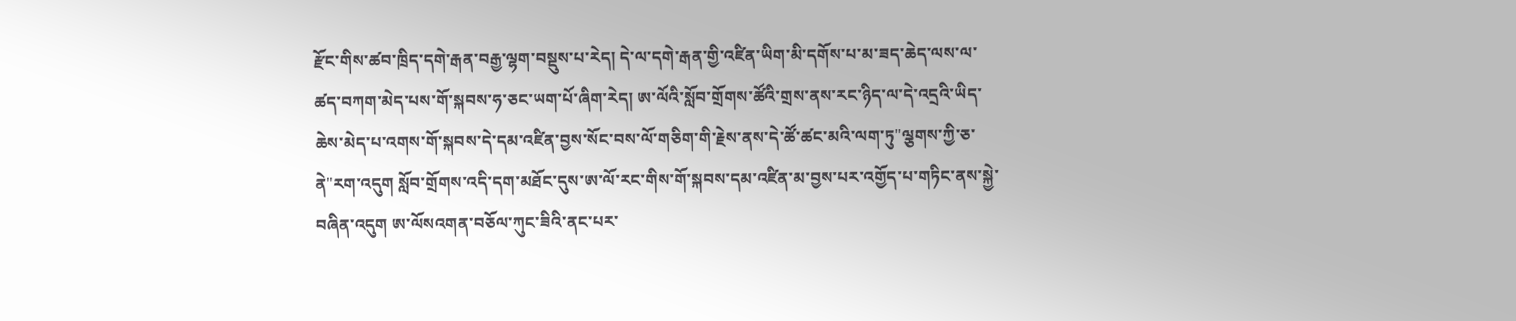རྫོང་གིས་ཚབ་ཁྲིད་དགེ་རྒན་བརྒྱ་ལྷག་བསྡུས་པ་རེད། དེ་ལ་དགེ་རྒན་གྱི་འཛིན་ཡིག་མི་དགོས་པ་མ་ཟད་ཆེད་ལས་ལ་ཚད་བཀག་མེད་པས་གོ་སྐབས་ཧ་ཅང་ཡག་པོ་ཞིག་རེད། ཨ་ལོའི་སློབ་གྲོགས་ཚོའི་གྲས་ནས་རང་ཉིད་ལ་དེ་འདྲའི་ཡིད་ཆེས་མེད་པ་འགས་གོ་སྐབས་དེ་དམ་འཛིན་བྱས་སོང་བས་ལོ་གཅིག་གི་རྗེས་ནས་དེ་ཚོ་ཚང་མའི་ལག་ཏུ"ལྕགས་ཀྱི་ཅ་ནེ"རག་འདུག སློབ་གྲོགས་འདི་དག་མཐོང་དུས་ཨ་ལོ་རང་གིས་གོ་སྐབས་དམ་འཛིན་མ་བྱས་པར་འགྱོད་པ་གཏིང་ནས་སྐྱེ་བཞིན་འདུག ཨ་ལོསའགན་བཅོལ་ཀུང་ཟིའི་ནང་པར་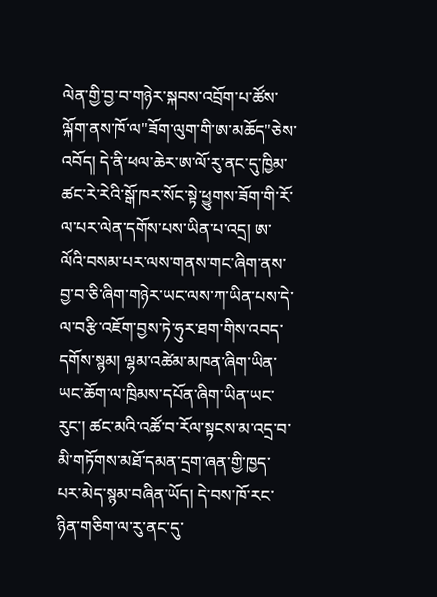ལེན་གྱི་བྱ་བ་གཉེར་སྐབས་འབྲོག་པ་ཚོས་ལྐོག་ནས་ཁོ་ལ"ཟོག་ལུག་གི་ཨ་མཆོད"ཅེས་འབོད། དེ་ནི་ཕལ་ཆེར་ཨ་ལོ་རུ་ནང་དུ་ཁྱིམ་ཚང་རེ་རེའི་སྒོ་ཁར་སོང་སྟེ་ཕྱུགས་ཟོག་གི་རོ་ལ་པར་ལེན་དགོས་པས་ཡིན་པ་འདྲ། ཨ་ལོའི་བསམ་པར་ལས་གནས་གང་ཞིག་ནས་བྱ་བ་ཅི་ཞིག་གཉེར་ཡང་ལས་ཀ་ཡིན་པས་དེ་ལ་བརྩི་འཇོག་བྱས་ཏེ་ཧུར་ཐག་གིས་འབད་དགོས་སྙམ། ལྷམ་འཚེམ་མཁན་ཞིག་ཡིན་ཡང་ཆོག་ལ་ཁྲིམས་དཔོན་ཞིག་ཡིན་ཡང་རུང་། ཚང་མའི་འཚོ་བ་རོལ་སྟངས་མ་འདྲ་བ་མི་གཏོགས་མཐོ་དམན་དྲག་ཞན་གྱི་ཁྱད་པར་མེད་སྙམ་བཞིན་ཡོད། དེ་བས་ཁོ་རང་ཉིན་གཅིག་ལ་རུ་ནང་དུ་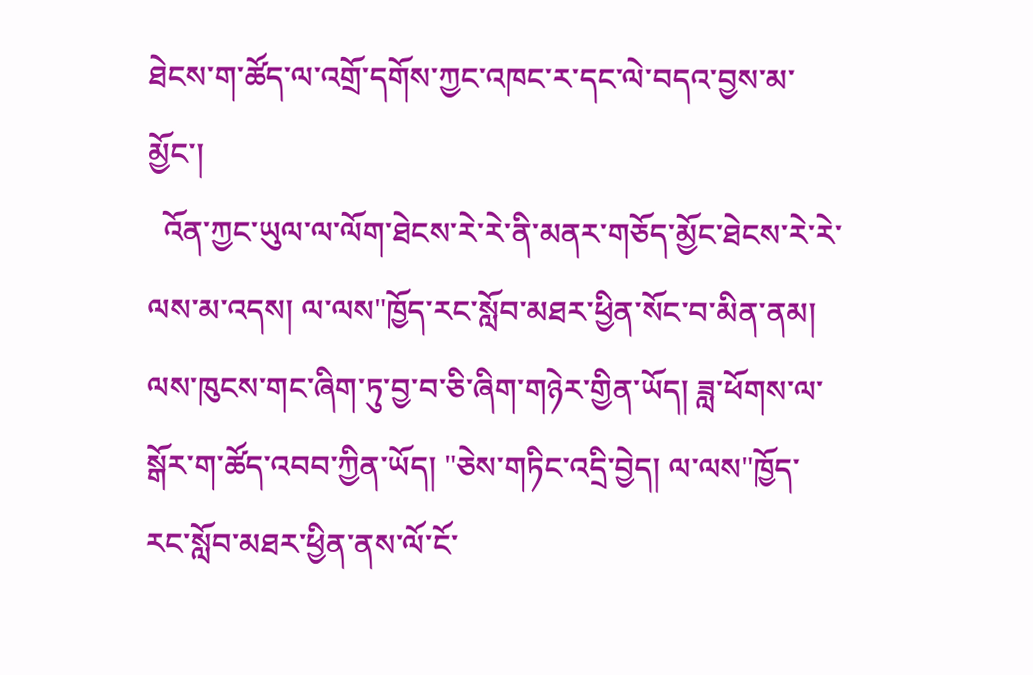ཐེངས་ག་ཚོད་ལ་འགྲོ་དགོས་ཀྱང་འཁང་ར་དང་ལེ་བདའ་བྱས་མ་མྱོང་།
  འོན་ཀྱང་ཡུལ་ལ་ལོག་ཐེངས་རེ་རེ་ནི་མནར་གཅོད་མྱོང་ཐེངས་རེ་རེ་ལས་མ་འདས། ལ་ལས"ཁྱོད་རང་སློབ་མཐར་ཕྱིན་སོང་བ་མིན་ནམ། ལས་ཁུངས་གང་ཞིག་ཏུ་བྱ་བ་ཅི་ཞིག་གཉེར་གྱིན་ཡོད། ཟླ་ཕོགས་ལ་སྒོར་ག་ཚོད་འབབ་ཀྱིན་ཡོད། "ཅེས་གཏིང་འདྲི་བྱེད། ལ་ལས"ཁྱོད་རང་སློབ་མཐར་ཕྱིན་ནས་ལོ་ངོ་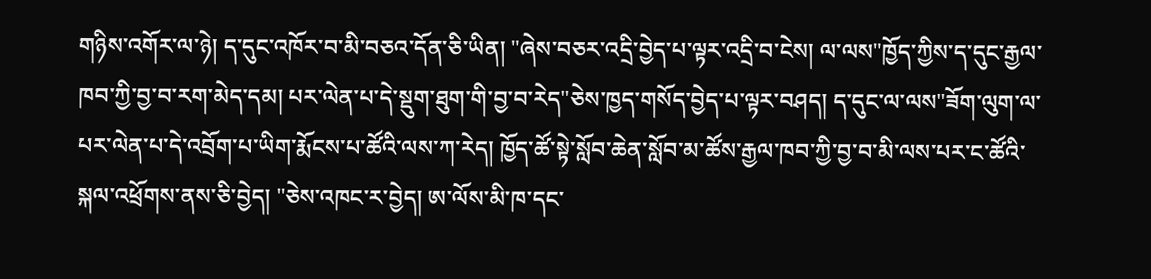གཉིས་འགོར་ལ་ཉེ། ད་དུང་འཁོར་བ་མི་བཅའ་དོན་ཅི་ཡིན། "ཞེས་བཅར་འདྲི་བྱེད་པ་ལྟར་འདྲི་བ་ངེས། ལ་ལས"ཁྱོད་ཀྱིས་ད་དུང་རྒྱལ་ཁབ་ཀྱི་བྱ་བ་རག་མེད་དམ། པར་ལེན་པ་དེ་སྡུག་ཐུག་གི་བྱ་བ་རེད"ཅེས་ཁྱད་གསོད་བྱེད་པ་ལྟར་བཤད། ད་དུང་ལ་ལས"ཟོག་ལུག་ལ་པར་ལེན་པ་དེ་འབྲོག་པ་ཡིག་རྨོངས་པ་ཚོའི་ལས་ཀ་རེད། ཁྱོད་ཚོ་སྟེ་སློབ་ཆེན་སློབ་མ་ཚོས་རྒྱལ་ཁབ་ཀྱི་བྱ་བ་མི་ལས་པར་ང་ཚོའི་སྐལ་འཕྲོགས་ནས་ཅི་བྱེད། "ཅེས་འཁང་ར་བྱེད། ཨ་ལོས་མི་ཁ་དང་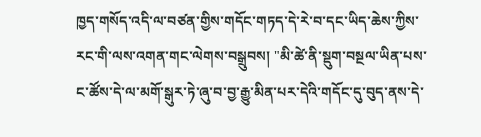ཁྱད་གསོད་འདི་ལ་བཙན་གྱིས་གདོང་གཏད་དེ་རེ་བ་དང་ཡིད་ཆེས་ཀྱིས་རང་གི་ལས་འགན་གང་ལེགས་བསྒྲུབས། "མི་ཚེ་ནི་སྡུག་བསྔལ་ཡིན་པས་ང་ཚོས་དེ་ལ་མགོ་སྒུར་ཏེ་ཞུ་བ་བྱ་རྒྱུ་མིན་པར་དེའི་གདོང་དུ་བུད་ནས་དེ་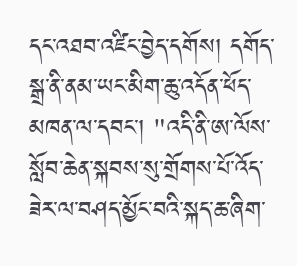དང་འཐབ་འཛིང་བྱེད་དགོས། དགོད་སྒྲ་ནི་ནམ་ཡང་མིག་ཆུ་འདོན་ཕོད་མཁན་ལ་དབང་། "འདི་ནི་ཨ་ལོས་སློབ་ཆེན་སྐབས་སུ་གྲོགས་པོ་འོད་ཟེར་ལ་བཤད་མྱོང་བའི་སྐད་ཆ་ཞིག་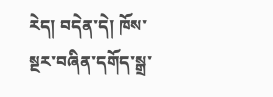རེད། བདེན་དེ། ཁོས་སྔར་བཞིན་དགོད་སྒྲ་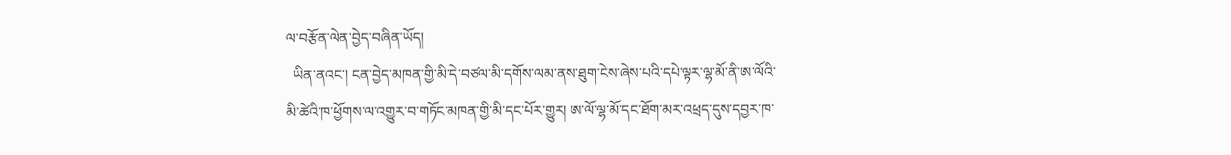ལ་བརྩོན་ལེན་བྱེད་བཞིན་ཡོད།
  ཡིན་ནའང་། ངན་བྱེད་མཁན་གྱི་མི་དེ་བཙལ་མི་དགོས་ལམ་ནས་ཐུག་ངེས་ཞེས་པའི་དཔེ་ལྟར་ལྷ་མོ་ནི་ཨ་ལོའི་མི་ཚེའི་ཁ་ཕྱོགས་ལ་འགྱུར་བ་གཏོང་མཁན་གྱི་མི་དང་པོར་གྱུར། ཨ་ལོ་ལྷ་མོ་དང་ཐོག་མར་འཕྲད་དུས་དབྱར་ཁ་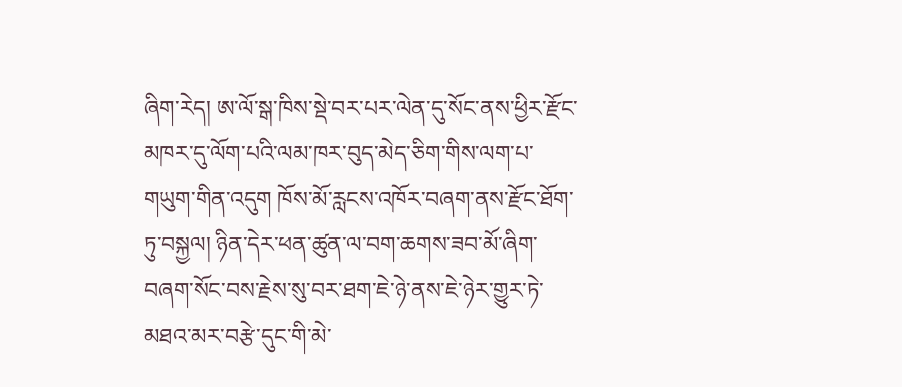ཞིག་རེད། ཨ་ལོ་སྒ་ཁིས་སྡེ་བར་པར་ལེན་དུ་སོང་ནས་ཕྱིར་རྫོང་མཁར་དུ་ལོག་པའི་ལམ་ཁར་བུད་མེད་ཅིག་གིས་ལག་པ་གཡུག་གིན་འདུག ཁོས་མོ་རླངས་འཁོར་བཞག་ནས་རྫོང་ཐོག་ཏུ་བསྐྱལ། ཉིན་དེར་ཕན་ཚུན་ལ་བག་ཆགས་ཟབ་མོ་ཞིག་བཞག་སོང་བས་རྗེས་སུ་བར་ཐག་ཇེ་ཉེ་ནས་ཇེ་ཉེར་གྱུར་ཏེ་མཐའ་མར་བརྩེ་དུང་གི་མེ་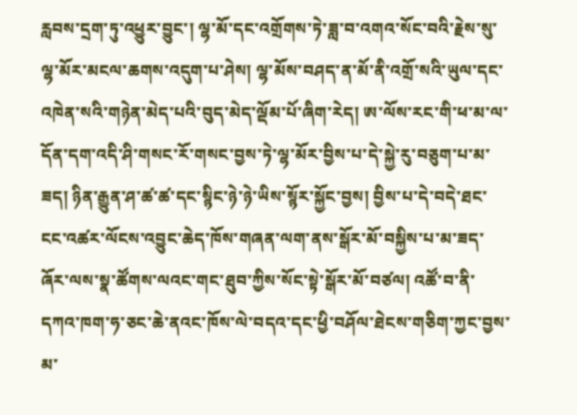རླབས་དྲག་ཏུ་འཕྱུར་བྱུང་། ལྷ་མོ་དང་འགྲོགས་ཏེ་ཟླ་བ་འགའ་སོང་བའི་རྗེས་སུ་ལྷ་མོར་མངལ་ཆགས་འདུག་པ་ཤེས། ལྷ་མོས་བཤད་ན་མོ་ནི་འགྲོ་སའི་ཡུལ་དང་འཁེན་སའི་གཉེན་མེད་པའི་བུད་མེད་ལྡོམ་པོ་ཞིག་རེད། ཨ་ལོས་རང་གི་ཕ་མ་ལ་དོན་དག་འདི་ཤི་གསང་རོ་གསང་བྱས་ཏེ་ལྷ་མོར་བྱིས་པ་དེ་སྐྱེ་རུ་བཅུག་པ་མ་ཟད། ཉིན་རྒྱུན་ཤ་ཚ་ཚ་དང་སྙིང་ཉེ་ཉེ་ཡིས་སྙོར་སྐྱོང་བྱས། བྱིས་པ་དེ་བདེ་ཐང་ངང་འཚར་ལོངས་འབྱུང་ཆེད་ཁོས་གཞན་ལག་ནས་སྒོར་མོ་བསྐྱིས་པ་མ་ཟད་ཞོར་ལས་སྣ་ཚོགས་ལའང་གང་ཐུབ་ཀྱིས་སོང་སྟེ་སྒོར་མོ་བཙལ། འཚོ་བ་ནི་དཀའ་ཁག་ཧ་ཅང་ཆེ་ནའང་ཁོས་ལེ་བདའ་དང་ཕྱི་བཤོལ་ཐེངས་གཅིག་ཀྱང་བྱས་མ་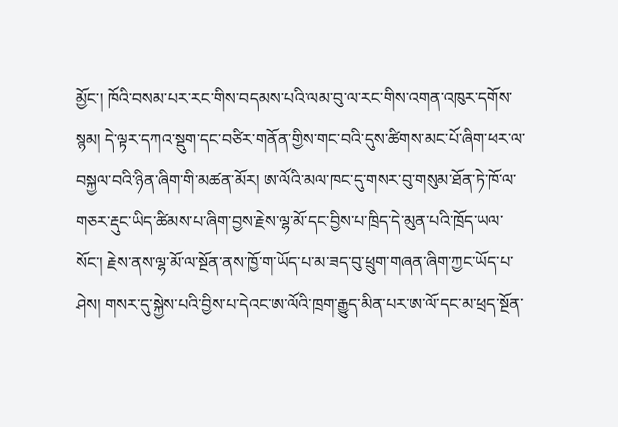མྱོང་། ཁོའི་བསམ་པར་རང་གིས་བདམས་པའི་ལམ་བུ་ལ་རང་གིས་འགན་འཁུར་དགོས་སྙམ། དེ་ལྟར་དཀའ་སྡུག་དང་བཙིར་གནོན་གྱིས་གང་བའི་དུས་ཚིགས་མང་པོ་ཞིག་ཕར་ལ་བསྐྱལ་བའི་ཉིན་ཞིག་གི་མཚན་མོར། ཨ་ལོའི་མལ་ཁང་དུ་གསར་བུ་གསུམ་ཐོན་ཏེ་ཁོ་ལ་གཅར་རྡུང་ཡིད་ཚིམས་པ་ཞིག་བྱས་རྗེས་ལྷ་མོ་དང་བྱིས་པ་ཁྲིད་དེ་མུན་པའི་ཁྲོད་ཡལ་སོང་། རྗེས་ནས་ལྷ་མོ་ལ་སྔོན་ནས་ཁྱོ་ག་ཡོད་པ་མ་ཟད་བུ་ཕྲུག་གཞན་ཞིག་ཀྱང་ཡོད་པ་ཤེས། གསར་དུ་སྐྱེས་པའི་བྱིས་པ་དེའང་ཨ་ལོའི་ཁྲག་རྒྱུད་མིན་པར་ཨ་ལོ་དང་མ་ཕྲད་སྔོན་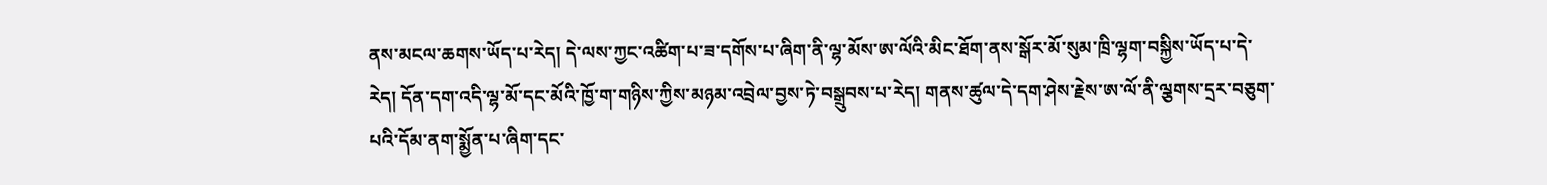ནས་མངལ་ཆགས་ཡོད་པ་རེད། དེ་ལས་ཀྱང་འཚིག་པ་ཟ་དགོས་པ་ཞིག་ནི་ལྷ་མོས་ཨ་ལོའི་མིང་ཐོག་ནས་སྒོར་མོ་སུམ་ཁྲི་ལྷག་བསྐྱིས་ཡོད་པ་དེ་རེད། དོན་དག་འདི་ལྷ་མོ་དང་མོའི་ཁྱོ་ག་གཉིས་ཀྱིས་མཉམ་འབྲེལ་བྱས་ཏེ་བསྒྲུབས་པ་རེད། གནས་ཚུལ་དེ་དག་ཤེས་རྗེས་ཨ་ལོ་ནི་ལྕགས་དྲར་བཅུག་པའི་དོམ་ནག་སྨྱོན་པ་ཞིག་དང་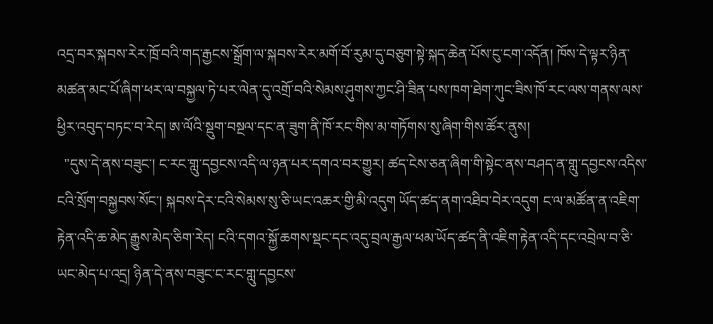འདྲ་བར་སྐབས་རེར་ཁྲོ་བའི་གད་རྒྱངས་སྒྲོག་ལ་སྐབས་རེར་མགོ་བོ་རུམ་དུ་བཅུག་སྟེ་སྐད་ཆེན་པོས་ངུ་ངག་འདོན། ཁོས་དེ་ལྟར་ཉིན་མཚན་མང་པོ་ཞིག་ཕར་ལ་བསྐྱལ་ཏེ་པར་ལེན་དུ་འགྲོ་བའི་སེམས་ཤུགས་ཀྱང་ཤི་ཟིན་པས་ཁག་ཐེག་ཀུང་ཟིས་ཁོ་རང་ལས་གནས་ལས་ཕྱིར་འབུད་བཏང་བ་རེད། ཨ་ལོའི་སྡུག་བསྔལ་དང་ན་ཟུག་ནི་ཁོ་རང་གིས་མ་གཏོགས་སུ་ཞིག་གིས་ཚོར་ནུས།
  "དུས་དེ་ནས་བཟུང་། ང་རང་གླུ་དབྱངས་འདི་ལ་ཉན་པར་དགའ་བར་གྱུར། ཚད་ངེས་ཅན་ཞིག་གི་སྟེང་ནས་བཤད་ན་གླུ་དབྱངས་འདིས་ངའི་སྲོག་བསྐྱབས་སོང་། སྐབས་དེར་ངའི་སེམས་སུ་ཅི་ཡང་འཆར་གྱི་མི་འདུག ཡོད་ཚད་ནག་འཐིབ་བེར་འདུག ང་ལ་མཚོན་ན་འཇིག་རྟེན་འདི་ཆ་མེད་རྒྱུས་མེད་ཅིག་རེད། ངའི་དགའ་སྐྱོ་ཆགས་སྡང་དང་འདུ་བྲལ་རྒྱལ་ཕམ་ཡོད་ཚད་ནི་འཇིག་རྟེན་འདི་དང་འབྲེལ་བ་ཅི་ཡང་མེད་པ་འདྲ། ཉིན་དེ་ནས་བཟུང་ང་རང་གླུ་དབྱངས་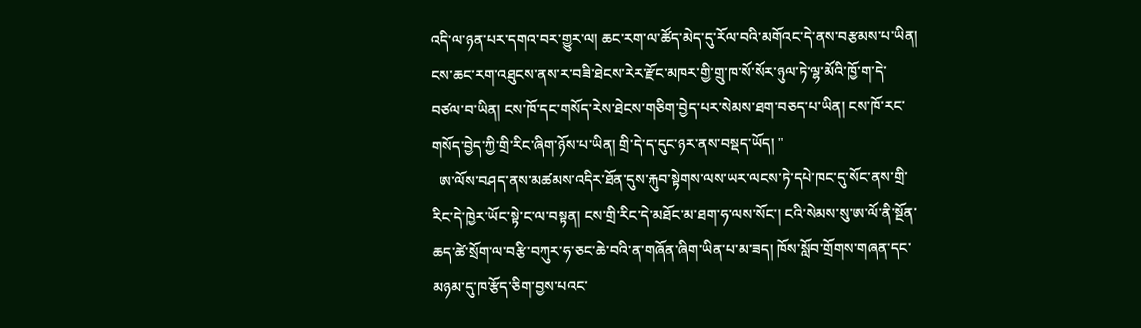འདི་ལ་ཉན་པར་དགའ་བར་གྱུར་ལ། ཆང་རག་ལ་ཚོད་མེད་དུ་རོལ་བའི་མགོའང་དེ་ནས་བརྩམས་པ་ཡིན། ངས་ཆང་རག་འཐུངས་ནས་ར་བཟི་ཐེངས་རེར་རྫོང་མཁར་གྱི་གྲུ་ཁ་སོ་སོར་ཉུལ་ཏེ་ལྷ་མོའི་ཁྱོ་ག་དེ་བཙལ་བ་ཡིན། ངས་ཁོ་དང་གསོད་རེས་ཐེངས་གཅིག་བྱེད་པར་སེམས་ཐག་བཅད་པ་ཡིན། ངས་ཁོ་རང་གསོད་བྱེད་ཀྱི་གྲི་རིང་ཞིག་ཉོས་པ་ཡིན། གྲི་དེ་ད་དུང་ཉར་ནས་བསྡད་ཡོད། "
  ཨ་ལོས་བཤད་ནས་མཚམས་འདིར་ཐོན་དུས་རྐུབ་སྟེགས་ལས་ཡར་ལངས་ཏེ་དཔེ་ཁང་དུ་སོང་ནས་གྲི་རིང་དེ་ཁྱེར་ཡོང་སྟེ་ང་ལ་བསྟན། ངས་གྲི་རིང་དེ་མཐོང་མ་ཐག་ཧ་ལས་སོང་། ངའི་སེམས་སུ་ཨ་ལོ་ནི་སྔོན་ཆད་ཚེ་སྲོག་ལ་བརྩི་བཀུར་ཧ་ཅང་ཆེ་བའི་ན་གཞོན་ཞིག་ཡིན་པ་མ་ཟད། ཁོས་སློབ་གྲོགས་གཞན་དང་མཉམ་དུ་ཁ་རྩོད་ཅིག་བྱས་པའང་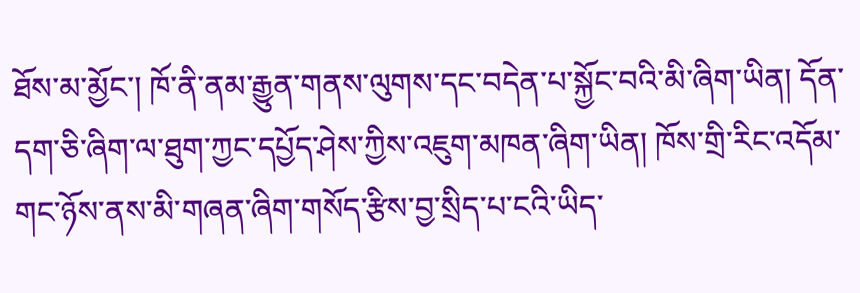ཐོས་མ་མྱོང་། ཁོ་ནི་ནམ་རྒྱུན་གནས་ལུགས་དང་བདེན་པ་སྐྱོང་བའི་མི་ཞིག་ཡིན། དོན་དག་ཅི་ཞིག་ལ་ཐུག་ཀྱང་དཔྱོད་ཤེས་ཀྱིས་འཇུག་མཁན་ཞིག་ཡིན། ཁོས་གྲི་རིང་འདོམ་གང་ཉོས་ནས་མི་གཞན་ཞིག་གསོད་རྩིས་བྱ་སྲིད་པ་ངའི་ཡིད་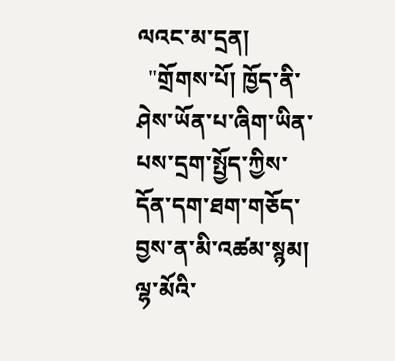ལའང་མ་དྲན།
  "གྲོགས་པོ། ཁྱོད་ནི་ཤེས་ཡོན་པ་ཞིག་ཡིན་པས་དྲག་སྤྱོད་ཀྱིས་དོན་དག་ཐག་གཅོད་བྱས་ན་མི་འཚམ་སྙམ། ལྷ་མོའི་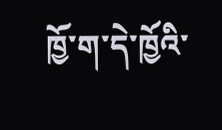ཁྱོ་ག་དེ་ཁྱོའི་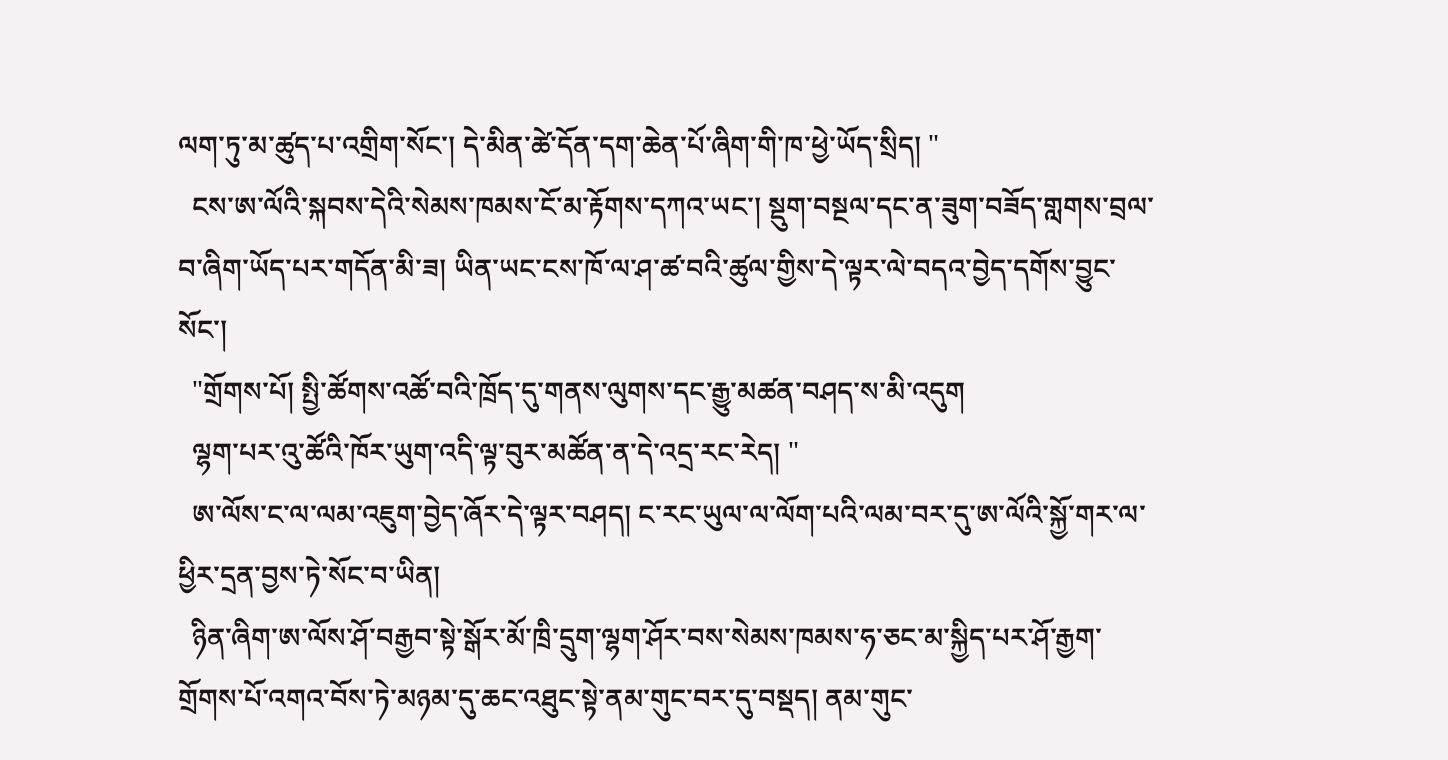ལག་ཏུ་མ་ཚུད་པ་འགྲིག་སོང་། དེ་མིན་ཚེ་དོན་དག་ཆེན་པོ་ཞིག་གི་ཁ་ཕྱེ་ཡོད་སྲིད། "
  ངས་ཨ་ལོའི་སྐབས་དེའི་སེམས་ཁམས་ངོ་མ་རྟོགས་དཀའ་ཡང་། སྡུག་བསྔལ་དང་ན་ཟུག་བཟོད་གླགས་བྲལ་བ་ཞིག་ཡོད་པར་གདོན་མི་ཟ། ཡིན་ཡང་ངས་ཁོ་ལ་ཤ་ཚ་བའི་ཚུལ་གྱིས་དེ་ལྟར་ལེ་བདའ་བྱེད་དགོས་བྱུང་སོང་།
  "གྲོགས་པོ། སྤྱི་ཚོགས་འཚོ་བའི་ཁྲོད་དུ་གནས་ལུགས་དང་རྒྱུ་མཚན་བཤད་ས་མི་འདུག
  ལྷག་པར་འུ་ཚོའི་ཁོར་ཡུག་འདི་ལྟ་བུར་མཚོན་ན་དེ་འདྲ་རང་རེད། "
  ཨ་ལོས་ང་ལ་ལམ་འཇུག་བྱེད་ཞོར་དེ་ལྟར་བཤད། ང་རང་ཡུལ་ལ་ལོག་པའི་ལམ་བར་དུ་ཨ་ལོའི་སྐྱོ་གར་ལ་ཕྱིར་དྲན་བྱས་ཏེ་སོང་བ་ཡིན།
  ཉིན་ཞིག་ཨ་ལོས་ཤོ་བརྒྱབ་སྟེ་སྒོར་མོ་ཁྲི་དྲུག་ལྷག་ཤོར་བས་སེམས་ཁམས་ཧ་ཅང་མ་སྐྱིད་པར་ཤོ་རྒྱག་གྲོགས་པོ་འགའ་བོས་ཏེ་མཉམ་དུ་ཆང་འཐུང་སྟེ་ནམ་གུང་བར་དུ་བསྡད། ནམ་གུང་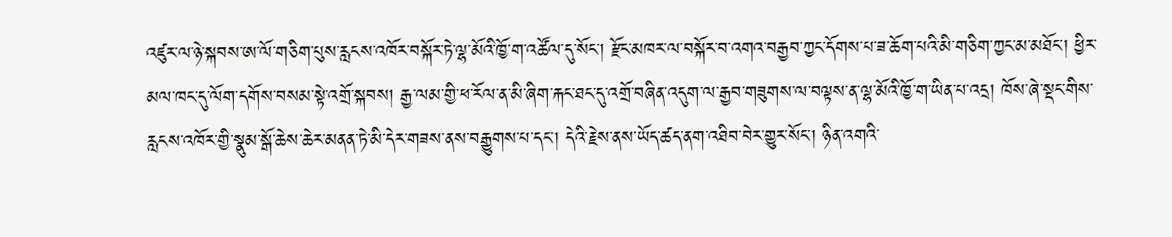འཛུར་ལ་ཉེ་སྐབས་ཨ་ལོ་གཅིག་པུས་རླངས་འཁོར་བསྐོར་ཏེ་ལྷ་མོའི་ཁྱོ་ག་འཚོལ་དུ་སོང་། རྫོང་མཁར་ལ་བསྐོར་བ་འགའ་བརྒྱབ་ཀྱང་དོགས་པ་ཟ་ཆོག་པའི་མི་གཅིག་ཀྱང་མ་མཐོང་། ཕྱིར་མལ་ཁང་དུ་ལོག་དགོས་བསམ་སྟེ་འགྲོ་སྐབས། རྒྱ་ལམ་གྱི་ཕ་རོལ་ན་མི་ཞིག་རྐང་ཐང་དུ་འགྲོ་བཞིན་འདུག་ལ་རྒྱབ་གཟུགས་ལ་བལྟས་ན་ལྷ་མོའི་ཁྱོ་ག་ཡིན་པ་འདྲ། ཁོས་ཞེ་སྡང་གིས་རླངས་འཁོར་གྱི་སྣུམ་སྒོ་ཆེས་ཆེར་མནན་ཏེ་མི་དེར་གཟས་ནས་བརྒྱུགས་པ་དང་། དེའི་རྗེས་ནས་ཡོད་ཚད་ནག་འཐིབ་བེར་གྱུར་སོང་། ཉིན་འགའི་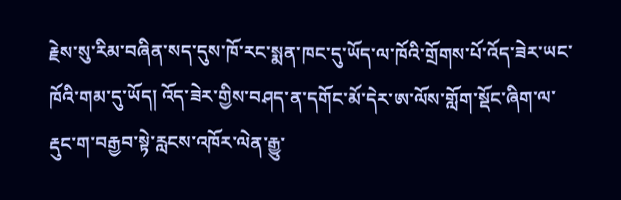རྗེས་སུ་རིམ་བཞིན་སད་དུས་ཁོ་རང་སྨན་ཁང་དུ་ཡོད་ལ་ཁོའི་གྲོགས་པོ་འོད་ཟེར་ཡང་ཁོའི་གམ་དུ་ཡོད། འོད་ཟེར་གྱིས་བཤད་ན་དགོང་མོ་དེར་ཨ་ལོས་གློག་སྡོང་ཞིག་ལ་རྡུང་ག་བརྒྱབ་སྟེ་རླངས་འཁོར་ལེན་རྒྱུ་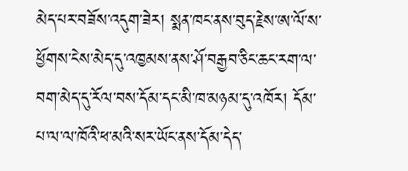མེད་པར་བཟོས་འདུག་ཟེར། སྨན་ཁང་ནས་བུད་རྗེས་ཨ་ལོ་ས་ཕྱོགས་ངེས་མེད་དུ་འཁྱམས་ནས་ཤོ་བརྒྱབ་ཅིང་ཆང་རག་ལ་བག་མེད་དུ་རོལ་བས་དོམ་དང་མི་ཁ་མཉམ་དུ་འཁོར། དོམ་པ་ལ་ལ་ཁོའི་ཕ་མའི་སར་ཡོང་ནས་དོམ་དེད་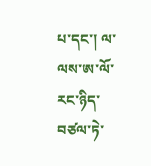པ་དང་། ལ་ལས་ཨ་ལོ་རང་ཉིད་བཙལ་ཏེ་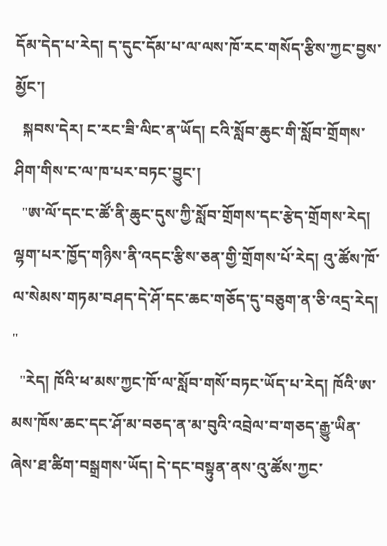དོམ་དེད་པ་རེད། ད་དུང་དོམ་པ་ལ་ལས་ཁོ་རང་གསོད་རྩིས་ཀྱང་བྱས་མྱོང་།
  སྐབས་དེར། ང་རང་ཟི་ལིང་ན་ཡོད། ངའི་སློབ་ཆུང་གི་སློབ་གྲོགས་ཤིག་གིས་ང་ལ་ཁ་པར་བཏང་བྱུང་།
  "ཨ་ལོ་དང་ང་ཚོ་ནི་ཆུང་དུས་ཀྱི་སློབ་གྲོགས་དང་རྩེད་གྲོགས་རེད། ལྷག་པར་ཁྱོད་གཉིས་ནི་འདང་རྩིས་ཅན་གྱི་གྲོགས་པོ་རེད། འུ་ཚོས་ཁོ་ལ་སེམས་གཏམ་བཤད་དེ་ཤོ་དང་ཆང་གཅོད་དུ་བཅུག་ན་ཅི་འདྲ་རེད། "
  "རེད། ཁོའི་ཕ་མས་ཀྱང་ཁོ་ལ་སློབ་གསོ་བཏང་ཡོད་པ་རེད། ཁོའི་ཨ་མས་ཁོས་ཆང་དང་ཤོ་མ་བཅད་ན་མ་བུའི་འབྲེལ་བ་གཅད་རྒྱུ་ཡིན་ཞེས་ཐ་ཚིག་བསྒྲགས་ཡོད། དེ་དང་བསྟུན་ནས་འུ་ཚོས་ཀྱང་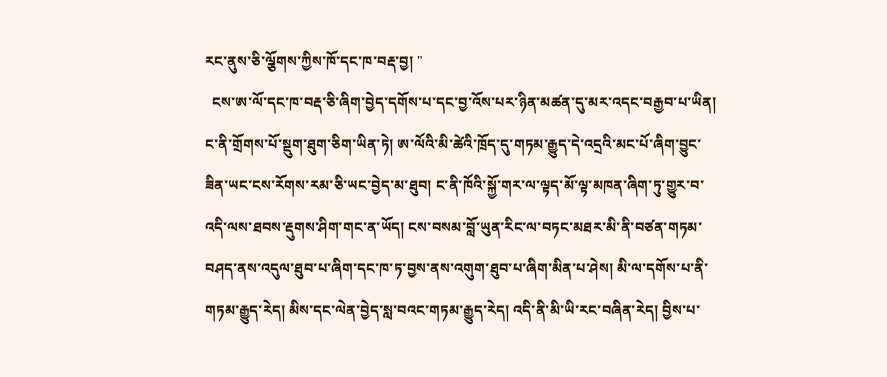རང་ནུས་ཅི་ལྕོགས་ཀྱིས་ཁོ་དང་ཁ་བརྡ་བྱ། "
  ངས་ཨ་ལོ་དང་ཁ་བརྡ་ཅི་ཞིག་བྱེད་དགོས་པ་དང་བྱ་འོས་པར་ཉིན་མཚན་དུ་མར་འདང་བརྒྱབ་པ་ཡིན། ང་ནི་གྲོགས་པོ་སྡུག་ཐུག་ཅིག་ཡིན་ཏེ། ཨ་ལོའི་མི་ཚེའི་ཁྲོད་དུ་གཏམ་རྒྱུད་དེ་འདྲའི་མང་པོ་ཞིག་བྱུང་ཟིན་ཡང་ངས་རོགས་རམ་ཅི་ཡང་བྱེད་མ་ཐུབ། ང་ནི་ཁོའི་སྐྱོ་གར་ལ་ལྟད་མོ་ལྟ་མཁན་ཞིག་ཏུ་གྱུར་བ་འདི་ལས་ཐབས་རྡུགས་ཤིག་གང་ན་ཡོད། ངས་བསམ་བློ་ཡུན་རིང་ལ་བཏང་མཐར་མི་ནི་བཙན་གཏམ་བཤད་ནས་འདུལ་ཐུབ་པ་ཞིག་དང་ཁ་ཏ་བྱས་ནས་འགུག་ཐུབ་པ་ཞིག་མིན་པ་ཤེས། མི་ལ་དགོས་པ་ནི་གཏམ་རྒྱུད་རེད། མིས་དང་ལེན་བྱེད་སླ་བའང་གཏམ་རྒྱུད་རེད། འདི་ནི་མི་ཡི་རང་བཞིན་རེད། བྱིས་པ་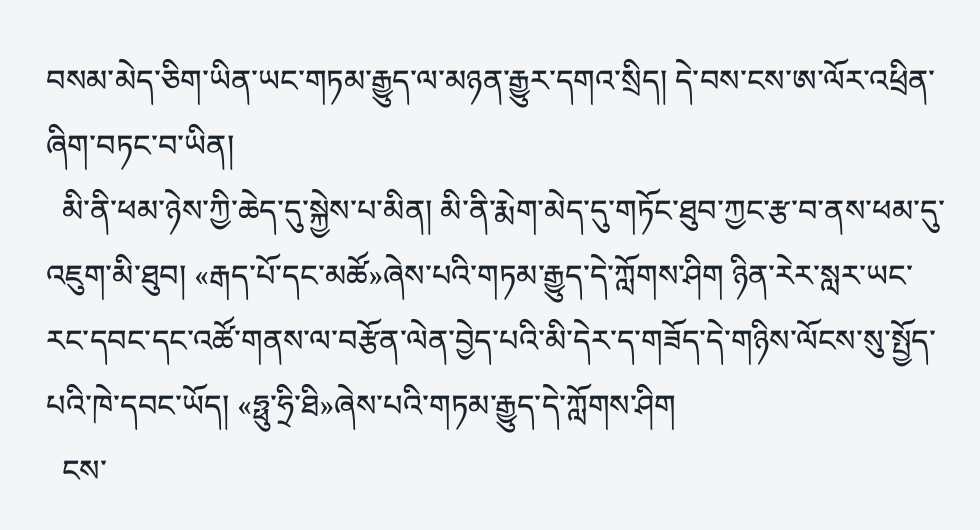བསམ་མེད་ཅིག་ཡིན་ཡང་གཏམ་རྒྱུད་ལ་མཉན་རྒྱུར་དགའ་སྲིད། དེ་བས་ངས་ཨ་ལོར་འཕྲིན་ཞིག་བཏང་བ་ཡིན།
  མི་ནི་ཕམ་ཉེས་ཀྱི་ཆེད་དུ་སྐྱེས་པ་མིན། མི་ནི་རྨེག་མེད་དུ་གཏོང་ཐུབ་ཀྱང་རྩ་བ་ནས་ཕམ་དུ་འཇུག་མི་ཐུབ། «རྒད་པོ་དང་མཚོ»ཞེས་པའི་གཏམ་རྒྱུད་དེ་ཀློགས་ཤིག ཉིན་རེར་སླར་ཡང་རང་དབང་དང་འཚོ་གནས་ལ་བརྩོན་ལེན་བྱེད་པའི་མི་དེར་ད་གཟོད་དེ་གཉིས་ལོངས་སུ་སྤྱོད་པའི་ཁེ་དབང་ཡོད། «ཧྥུ་ཧྲི་ཐི»ཞེས་པའི་གཏམ་རྒྱུད་དེ་ཀློགས་ཤིག
  ངས་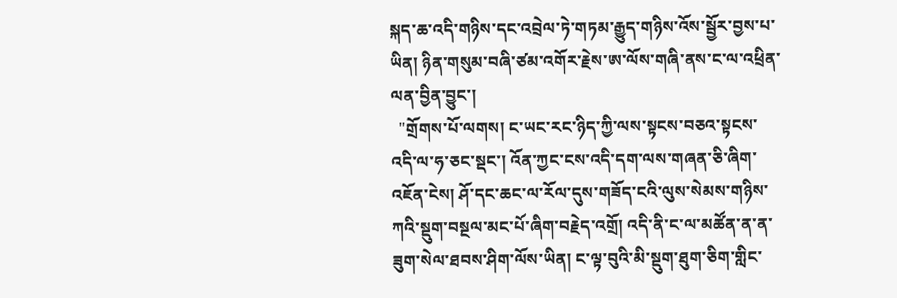སྐད་ཆ་འདི་གཉིས་དང་འབྲེལ་ཏེ་གཏམ་རྒྱུད་གཉིས་འོས་སྦྱོར་བྱས་པ་ཡིན། ཉིན་གསུམ་བཞི་ཙམ་འགོར་རྗེས་ཨ་ལོས་གཞི་ནས་ང་ལ་འཕྲིན་ལན་བྱིན་བྱུང་།
  "གྲོགས་པོ་ལགས། ང་ཡང་རང་ཉིད་ཀྱི་ལས་སྟངས་བཅའ་སྟངས་འདི་ལ་ཧ་ཅང་སྡང་། འོན་ཀྱང་ངས་འདི་དག་ལས་གཞན་ཅི་ཞིག་འཇོན་ངེས། ཤོ་དང་ཆང་ལ་རོལ་དུས་གཟོད་ངའི་ལུས་སེམས་གཉིས་ཀའི་སྡུག་བསྔལ་མང་པོ་ཞིག་བརྗེད་འགྲོ། འདི་ནི་ང་ལ་མཚོན་ན་ན་ཟུག་སེལ་ཐབས་ཤིག་ལོས་ཡིན། ང་ལྟ་བུའི་མི་སྡུག་ཐུག་ཅིག་གླིང་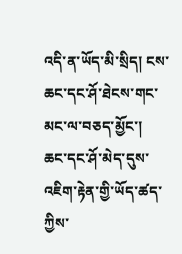འདི་ན་ཡོད་མི་སྲིད། ངས་ཆང་དང་ཤོ་ཐེངས་གང་མང་ལ་བཅད་མྱོང་། ཆང་དང་ཤོ་མེད་དུས་འཇིག་རྟེན་གྱི་ཡོད་ཚད་ཀྱིས་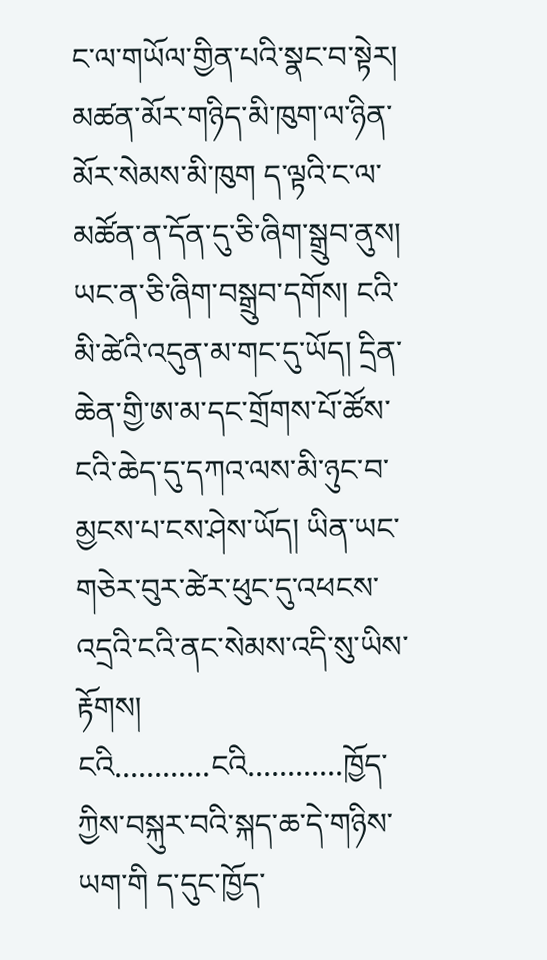ང་ལ་གཡོལ་གྱིན་པའི་སྣང་བ་སྟེར། མཚན་མོར་གཉིད་མི་ཁུག་ལ་ཉིན་མོར་སེམས་མི་ཁུག ད་ལྟའི་ང་ལ་མཚོན་ན་དོན་དུ་ཅི་ཞིག་སྒྲུབ་ནུས། ཡང་ན་ཅི་ཞིག་བསྒྲུབ་དགོས། ངའི་མི་ཚེའི་འདུན་མ་གང་དུ་ཡོད། དྲིན་ཆེན་གྱི་ཨ་མ་དང་གྲོགས་པོ་ཚོས་ངའི་ཆེད་དུ་དཀའ་ལས་མི་ཉུང་བ་མྱངས་པ་ངས་ཤེས་ཡོད། ཡིན་ཡང་གཅེར་བུར་ཚེར་ཕུང་དུ་འཕངས་འདྲའི་ངའི་ནང་སེམས་འདི་སུ་ཡིས་རྟོགས། ངའི............ངའི............ཁྱོད་ཀྱིས་བསྐུར་བའི་སྐད་ཆ་དེ་གཉིས་ཡག་གི ད་དུང་ཁྱོད་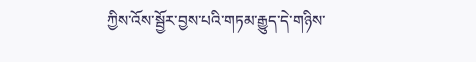ཀྱིས་འོས་སྦྱོར་བྱས་པའི་གཏམ་རྒྱུད་དེ་གཉིས་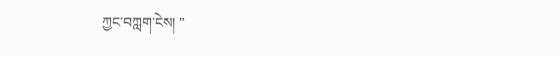ཀྱང་བཀླག་ངེས། "